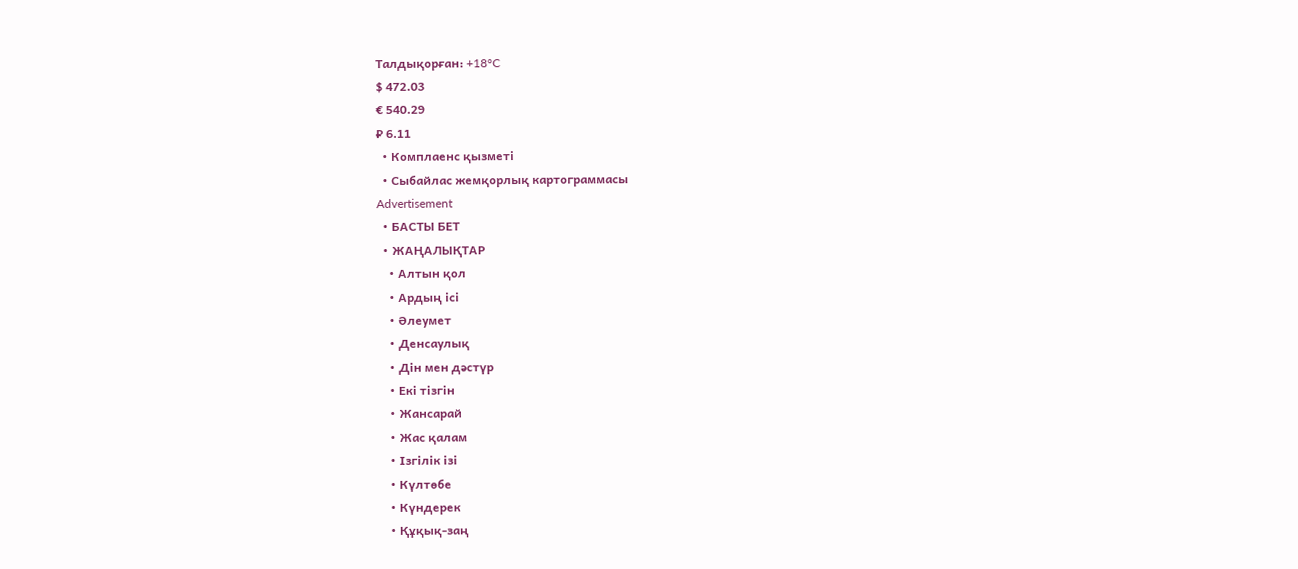Талдықорған: +18°C
$ 472.03
€ 540.29
₽ 6.11
  • Комплаенс қызметі
  • Сыбайлас жемқорлық картограммасы
Advertisement
  • БАСТЫ БЕТ
  • ЖАҢАЛЫҚТАР
    • Алтын қол
    • Ардың ісі
    • Әлеумет
    • Денсаулық
    • Дін мен дәстүр
    • Екі тізгін
    • Жансарай
    • Жас қалам
    • Ізгілік ізі
    • Күлтөбе
    • Күндерек
    • Құқық-заң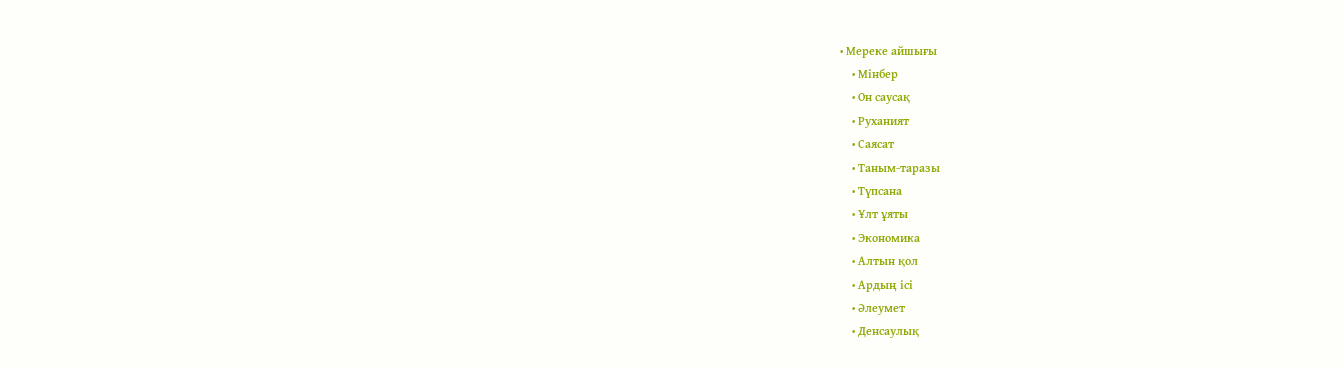• Мереке айшығы
    • Мінбер
    • Он саусақ
    • Руханият
    • Саясат
    • Таным-таразы
    • Түпсана
    • Ұлт ұяты
    • Экономика
    • Алтын қол
    • Ардың ісі
    • Әлеумет
    • Денсаулық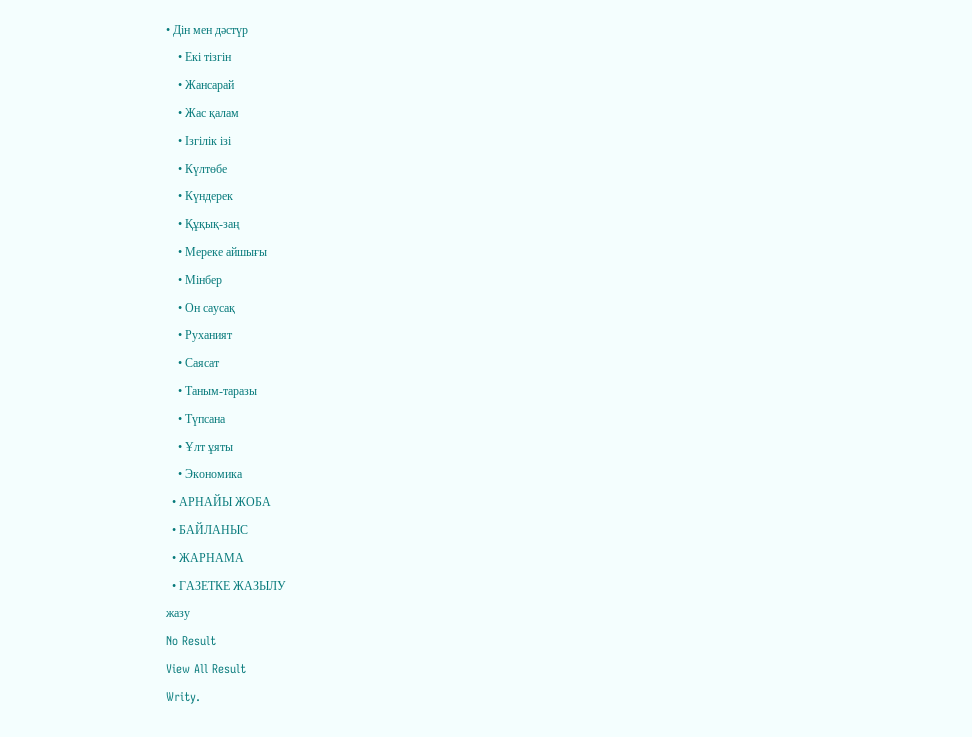• Дін мен дәстүр
    • Екі тізгін
    • Жансарай
    • Жас қалам
    • Ізгілік ізі
    • Күлтөбе
    • Күндерек
    • Құқық-заң
    • Мереке айшығы
    • Мінбер
    • Он саусақ
    • Руханият
    • Саясат
    • Таным-таразы
    • Түпсана
    • Ұлт ұяты
    • Экономика
  • АРНАЙЫ ЖОБА
  • БАЙЛАНЫС
  • ЖАРНАМА
  • ГАЗЕТКЕ ЖАЗЫЛУ
жазу
No Result
View All Result
Writy.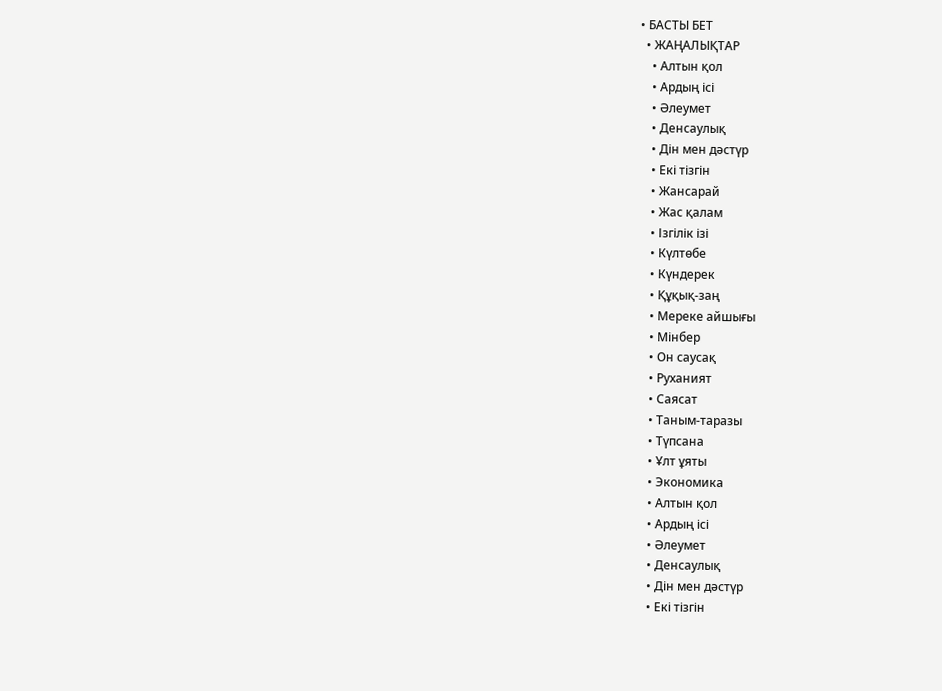• БАСТЫ БЕТ
  • ЖАҢАЛЫҚТАР
    • Алтын қол
    • Ардың ісі
    • Әлеумет
    • Денсаулық
    • Дін мен дәстүр
    • Екі тізгін
    • Жансарай
    • Жас қалам
    • Ізгілік ізі
    • Күлтөбе
    • Күндерек
    • Құқық-заң
    • Мереке айшығы
    • Мінбер
    • Он саусақ
    • Руханият
    • Саясат
    • Таным-таразы
    • Түпсана
    • Ұлт ұяты
    • Экономика
    • Алтын қол
    • Ардың ісі
    • Әлеумет
    • Денсаулық
    • Дін мен дәстүр
    • Екі тізгін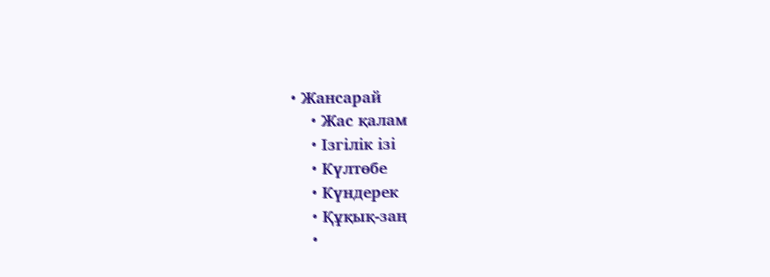• Жансарай
    • Жас қалам
    • Ізгілік ізі
    • Күлтөбе
    • Күндерек
    • Құқық-заң
    •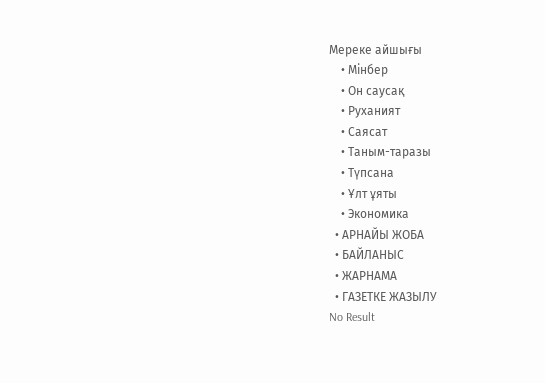Мереке айшығы
    • Мінбер
    • Он саусақ
    • Руханият
    • Саясат
    • Таным-таразы
    • Түпсана
    • Ұлт ұяты
    • Экономика
  • АРНАЙЫ ЖОБА
  • БАЙЛАНЫС
  • ЖАРНАМА
  • ГАЗЕТКЕ ЖАЗЫЛУ
No Result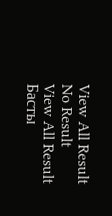View All Result
No Result
View All Result
Басты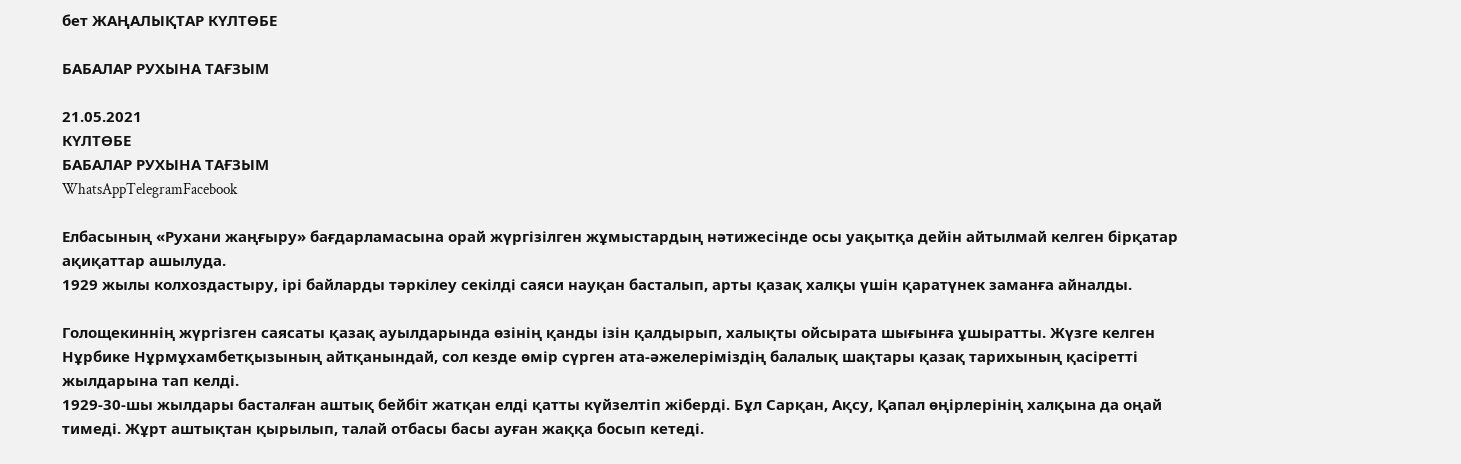бет ЖАҢАЛЫҚТАР КҮЛТӨБЕ

БАБАЛАР РУХЫНА ТАҒЗЫМ

21.05.2021
КҮЛТӨБЕ
БАБАЛАР РУХЫНА ТАҒЗЫМ
WhatsAppTelegramFacebook

Елбасының «Рухани жаңғыру» бағдарламасына орай жүргізілген жұмыстардың нәтижесінде осы уақытқа дейін айтылмай келген бірқатар ақиқаттар ашылуда.
1929 жылы колхоздастыру, ірі байларды тәркілеу секілді саяси науқан басталып, арты қазақ халқы үшін қаратүнек заманға айналды.

Голощекиннің жүргізген саясаты қазақ ауылдарында өзінің қанды ізін қалдырып, халықты ойсырата шығынға ұшыратты. Жүзге келген Нұрбике Нұрмұхамбетқызының айтқанындай, сол кезде өмір сүрген ата-әжелеріміздің балалық шақтары қазақ тарихының қасіретті жылдарына тап келді.
1929-30-шы жылдары басталған аштық бейбіт жатқан елді қатты күйзелтіп жіберді. Бұл Сарқан, Ақсу, Қапал өңірлерінің халқына да оңай тимеді. Жұрт аштықтан қырылып, талай отбасы басы ауған жаққа босып кетеді.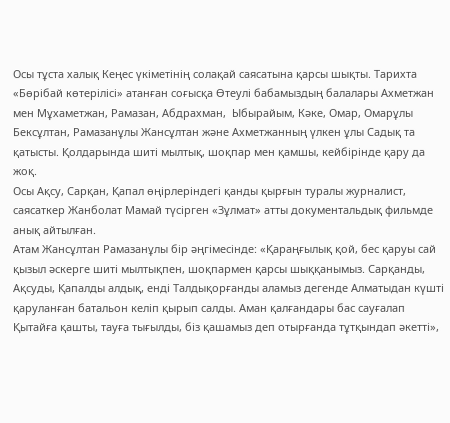Осы тұста халық Кеңес үкіметінің солақай саясатына қарсы шықты. Тарихта «Бөрібай көтерілісі» атанған соғысқа Өтеулі бабамыздың балалары Ахметжан мен Мұхаметжан, Рамазан, Абдрахман,  Ыбырайым, Кәке, Омар, Омарұлы Бексұлтан, Рамазанұлы Жансұлтан және Ахметжанның үлкен ұлы Садық та қатысты. Қолдарында шиті мылтық, шоқпар мен қамшы, кейбірінде қару да жоқ.
Осы Ақсу, Сарқан, Қапал өңірлеріндегі қанды қырғын туралы журналист, саясаткер Жанболат Мамай түсірген «Зұлмат» атты документальдық фильмде анық айтылған.
Атам Жансұлтан Рамазанұлы бір әңгімесінде: «Қараңғылық қой, бес қаруы сай қызыл әскерге шиті мылтықпен, шоқпармен қарсы шыққанымыз. Сарқанды, Ақсуды, Қапалды алдық, енді Талдықорғанды аламыз дегенде Алматыдан күшті қаруланған батальон келіп қырып салды. Аман қалғандары бас сауғалап Қытайға қашты, тауға тығылды, біз қашамыз деп отырғанда тұтқындап әкетті»,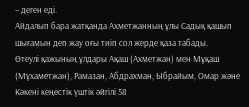– деген еді.
Айдалып бара жатқанда Ахметжанның ұлы Садық қашып шығамын деп жау оғы тиіп сол жерде қаза табады.
Өтеулі қажының ұлдары Ақаш (Ахметжан) мен Мұқаш (Мұхаметжан), Рамазан, Абдрахман, Ыбрайым, Омар және Кәкені кеңестік үштік әйгілі 58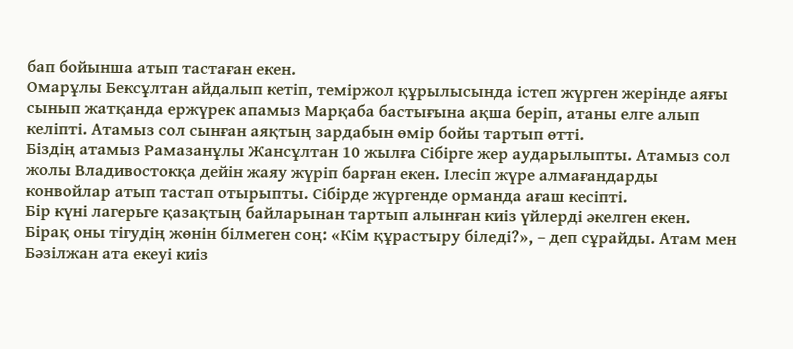бап бойынша атып тастаған екен.
Омарұлы Бексұлтан айдалып кетіп, теміржол құрылысында істеп жүрген жерінде аяғы сынып жатқанда ержүрек апамыз Марқаба бастығына ақша беріп, атаны елге алып келіпті. Атамыз сол сынған аяқтың зардабын өмір бойы тартып өтті.
Біздің атамыз Рамазанұлы Жансұлтан 10 жылға Сібірге жер аударылыпты. Атамыз сол жолы Владивостокқа дейін жаяу жүріп барған екен. Ілесіп жүре алмағандарды конвойлар атып тастап отырыпты. Сібірде жүргенде орманда ағаш кесіпті.
Бір күні лагерьге қазақтың байларынан тартып алынған киіз үйлерді әкелген екен. Бірақ оны тігудің жөнін білмеген соң: «Кім құрастыру біледі?», – деп сұрайды. Атам мен Бәзілжан ата екеуі киіз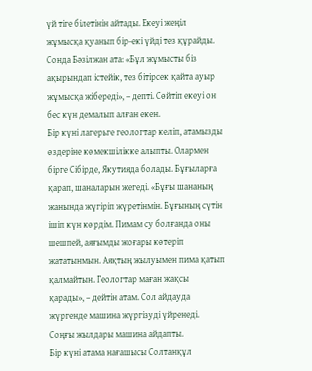үй тіге білетінін айтады. Екеуі жеңіл жұмысқа қуанып бір-екі үйді тез құрайды. Сонда Бәзілжан ата: «Бұл жұмысты біз ақырындап істейік, тез бітірсек қайта ауыр жұмысқа жібереді», – депті. Сөйтіп екеуі он бес күн демалып алған екен.
Бір күні лагерьге геологтар келіп, атамызды өздеріне көмекшілікке алыпты. Олармен бірге Сібірде, Якутияда болады. Бұғыларға қарап, шаналарын жегеді. «Бұғы шананың жанында жүгіріп жүретінмін. Бұғының сүтін ішіп күн көрдім. Пимам су болғанда оны шешпей, аяғымды жоғары көтеріп жататынмын. Аяқтың жылуымен пима қатып қалмайтын. Геологтар маған жақсы қарады», – дейтін атам. Сол айдауда жүргенде машина жүргізуді үйренеді. Соңғы жылдары машина айдапты.
Бір күні атама нағашысы Солтанқұл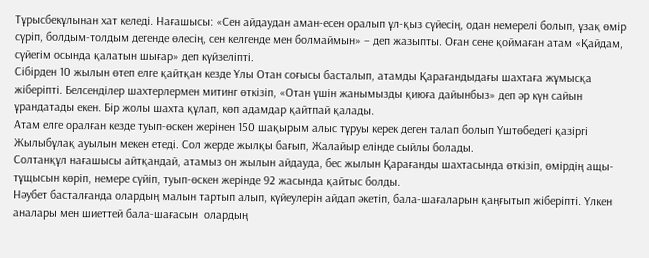Тұрысбекұлынан хат келеді. Нағашысы: «Сен айдаудан аман-есен оралып ұл-қыз сүйесің, одан немерелі болып, ұзақ өмір сүріп, болдым-толдым дегенде өлесің, сен келгенде мен болмаймын» – деп жазыпты. Оған сене қоймаған атам «Қайдам, сүйегім осында қалатын шығар» деп күйзеліпті.
Сібірден 10 жылын өтеп елге қайтқан кезде Ұлы Отан соғысы басталып, атамды Қарағандыдағы шахтаға жұмысқа жіберіпті. Белсенділер шахтерлермен митинг өткізіп, «Отан үшін жанымызды қиюға дайынбыз» деп әр күн сайын ұрандатады екен. Бір жолы шахта құлап, көп адамдар қайтпай қалады.
Атам елге оралған кезде туып-өскен жерінен 150 шақырым алыс тұруы керек деген талап болып Үштөбедегі қазіргі Жылыбұлақ ауылын мекен етеді. Сол жерде жылқы бағып, Жалайыр елінде сыйлы болады.
Солтанқұл нағашысы айтқандай, атамыз он жылын айдауда, бес жылын Қарағанды шахтасында өткізіп, өмірдің ащы-тұщысын көріп, немере сүйіп, туып-өскен жерінде 92 жасында қайтыс болды.
Нәубет басталғанда олардың малын тартып алып, күйеулерін айдап әкетіп, бала-шағаларын қаңғытып жіберіпті. Үлкен аналары мен шиеттей бала-шағасын  олардың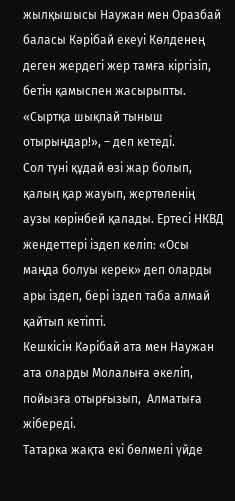жылқышысы Наужан мен Оразбай баласы Кәрібай екеуі Көлденең деген жердегі жер тамға кіргізіп, бетін қамыспен жасырыпты. «Сыртқа шықпай тыныш отырыңдар!», – деп кетеді.
Сол түні құдай өзі жар болып, қалың қар жауып, жертөленің аузы көрінбей қалады. Ертесі НКВД жендеттері іздеп келіп: «Осы маңда болуы керек» деп оларды ары іздеп, бері іздеп таба алмай қайтып кетіпті.
Кешкісін Кәрібай ата мен Наужан ата оларды Молалыға әкеліп, пойызға отырғызып,  Алматыға жібереді.
Татарка жақта екі бөлмелі үйде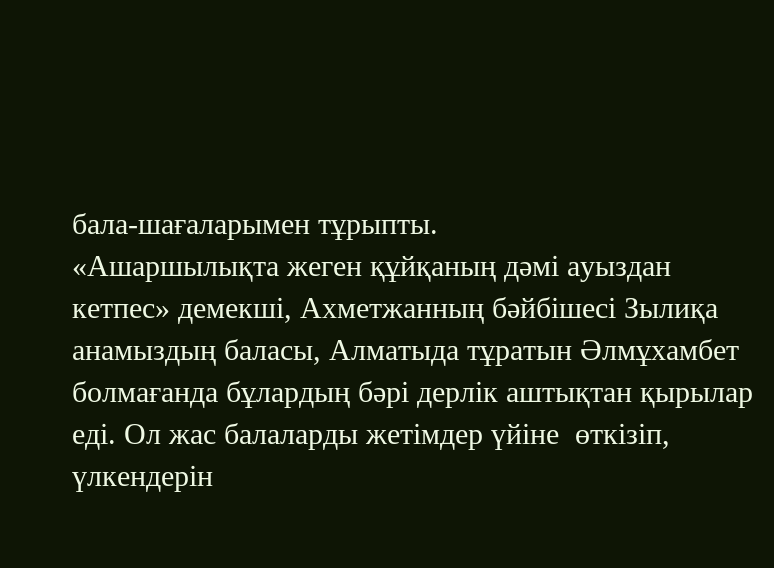бала-шағаларымен тұрыпты.
«Ашаршылықта жеген құйқаның дәмі ауыздан кетпес» демекші, Ахметжанның бәйбішесі Зылиқа анамыздың баласы, Алматыда тұратын Әлмұхамбет болмағанда бұлардың бәрі дерлік аштықтан қырылар еді. Ол жас балаларды жетімдер үйіне  өткізіп, үлкендерін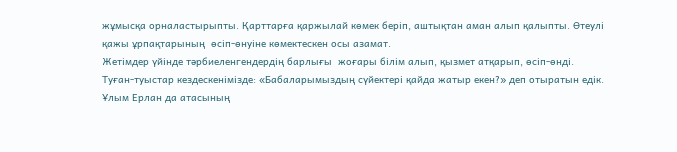жұмысқа орналастырыпты. Қарттарға қаржылай көмек беріп, аштықтан аман алып қалыпты. Өтеулі  қажы ұрпақтарының  өсіп-өнуіне көмектескен осы азамат.
Жетімдер үйінде тәрбиеленгендердің барлығы  жоғары білім алып, қызмет атқарып, өсіп-өнді.
Туған-туыстар кездескенімізде: «Бабаларымыздың сүйектері қайда жатыр екен?» деп отыратын едік. Ұлым Ерлан да атасының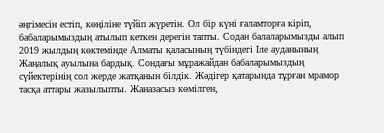әңгімесін естіп, көңіліне түйіп жүретін. Ол бір күні ғаламторға кіріп, бабаларымыздың атылып кеткен дерегін тапты. Содан балаларымызды алып 2019 жылдың көктемінде Алматы қаласының түбіндегі Іле ауданының  Жаңалық ауылына бардық. Сондағы мұражайдан бабаларымыздың сүйектерінің сол жерде жатқанын білдік. Жәдігер қатарында тұрған мрамор тасқа аттары жазылыпты. Жаназасыз көмілген,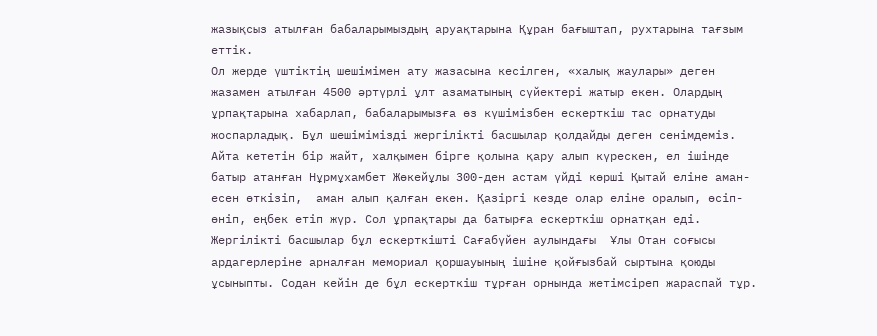жазықсыз атылған бабаларымыздың аруақтарына Құран бағыштап, рухтарына тағзым еттік.
Ол жерде үштіктің шешімімен ату жазасына кесілген, «халық жаулары» деген жазамен атылған 4500 әртүрлі ұлт азаматының сүйектері жатыр екен. Олардың ұрпақтарына хабарлап, бабаларымызға өз күшімізбен ескерткіш тас орнатуды жоспарладық. Бұл шешімімізді жергілікті басшылар қолдайды деген сенімдеміз.
Айта кететін бір жайт, халқымен бірге қолына қару алып күрескен, ел ішінде  батыр атанған Нұрмұхамбет Жөкейұлы 300-ден астам үйді көрші Қытай еліне аман-есен өткізіп,  аман алып қалған екен. Қазіргі кезде олар еліне оралып, өсіп-өніп, еңбек етіп жүр. Сол ұрпақтары да батырға ескерткіш орнатқан еді. Жергілікті басшылар бұл ескерткішті Сағабүйен аулындағы  Ұлы Отан соғысы ардагерлеріне арналған мемориал қоршауының ішіне қойғызбай сыртына қоюды ұсыныпты. Содан кейін де бұл ескерткіш тұрған орнында жетімсіреп жараспай тұр.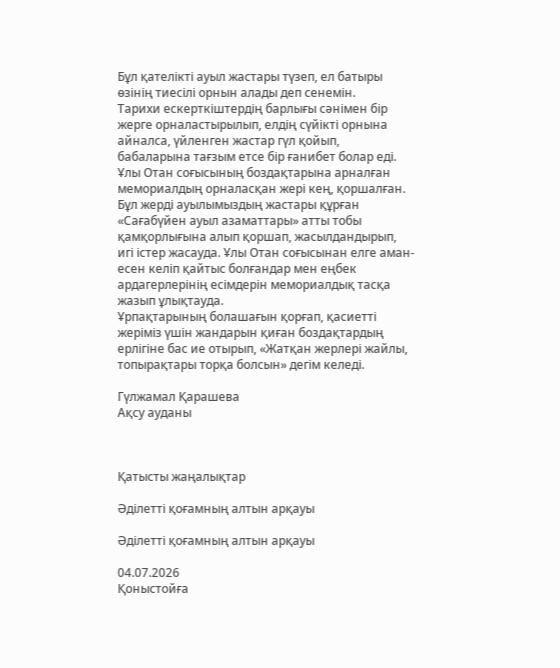Бұл қателікті ауыл жастары түзеп, ел батыры өзінің тиесілі орнын алады деп сенемін.
Тарихи ескерткіштердің барлығы сәнімен бір жерге орналастырылып, елдің сүйікті орнына айналса, үйленген жастар гүл қойып, бабаларына тағзым етсе бір ғанибет болар еді.
Ұлы Отан соғысының боздақтарына арналған мемориалдың орналасқан жері кең, қоршалған. Бұл жерді ауылымыздың жастары құрған «Сағабүйен ауыл азаматтары» атты тобы қамқорлығына алып қоршап, жасылдандырып, игі істер жасауда. Ұлы Отан соғысынан елге аман-есен келіп қайтыс болғандар мен еңбек ардагерлерінің есімдерін мемориалдық тасқа жазып ұлықтауда.
Ұрпақтарының болашағын қорғап, қасиетті жеріміз үшін жандарын қиған боздақтардың ерлігіне бас ие отырып, «Жатқан жерлері жайлы, топырақтары торқа болсын» дегім келеді.

Гүлжамал Қарашева
Ақсу ауданы



Қатысты жаңалықтар

Әділетті қоғамның алтын арқауы

Әділетті қоғамның алтын арқауы

04.07.2026
Қоныстойға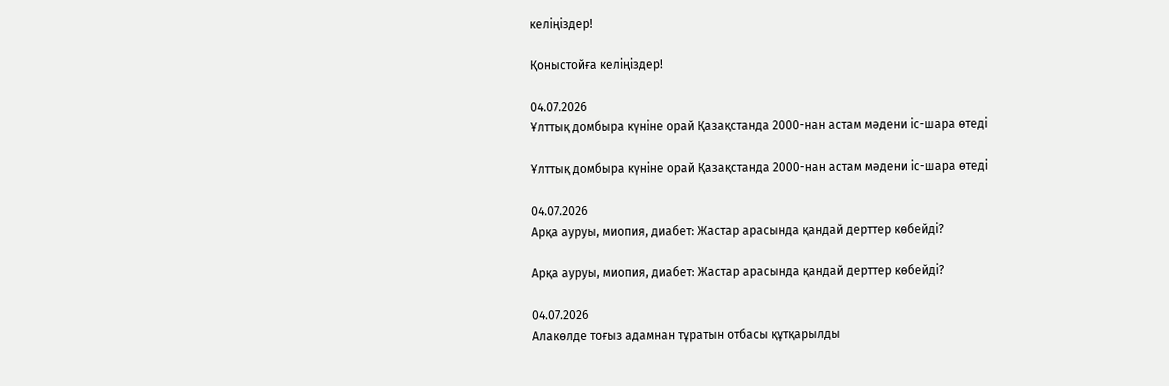келіңіздер!

Қоныстойға келіңіздер!

04.07.2026
Ұлттық домбыра күніне орай Қазақстанда 2000-нан астам мәдени іс-шара өтеді

Ұлттық домбыра күніне орай Қазақстанда 2000-нан астам мәдени іс-шара өтеді

04.07.2026
Арқа ауруы, миопия, диабет: Жастар арасында қандай дерттер көбейді?

Арқа ауруы, миопия, диабет: Жастар арасында қандай дерттер көбейді?

04.07.2026
Алакөлде тоғыз адамнан тұратын отбасы құтқарылды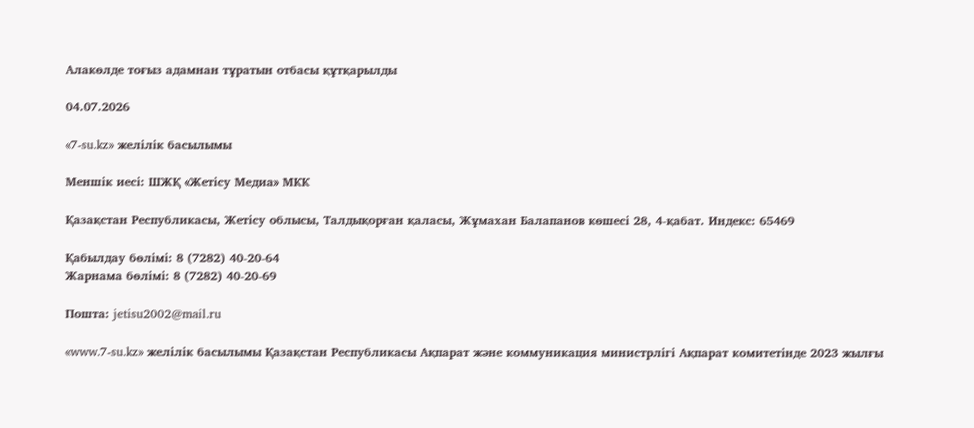Алакөлде тоғыз адамнан тұратын отбасы құтқарылды

04.07.2026

«7-su.kz» желілік басылымы

Меншік иесі: ШЖҚ «Жетісу Медиа» МКК

Қазақстан Республикасы, Жетісу облысы, Талдықорған қаласы, Жұмахан Балапанов көшесі 28, 4-қабат. Индекс: 65469

Қабылдау бөлімі: 8 (7282) 40-20-64
Жарнама бөлімі: 8 (7282) 40-20-69

Пошта: jetisu2002@mail.ru

«www.7-su.kz» желілік басылымы Қазақстан Республикасы Ақпарат және коммуникация министрлігі Ақпарат комитетінде 2023 жылғы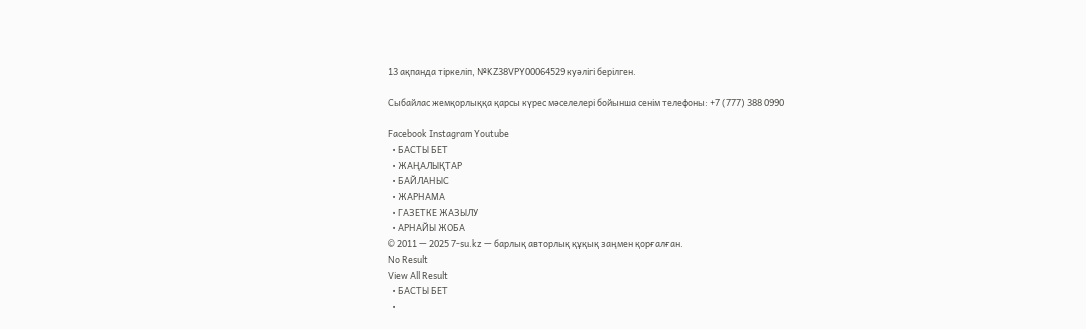13 ақпанда тіркеліп, №KZ38VPY00064529 куәлігі берілген.

Сыбайлас жемқорлыққа қарсы күрес мәселелері бойынша сенім телефоны: +7 (777) 388 0990

Facebook Instagram Youtube
  • БАСТЫ БЕТ
  • ЖАҢАЛЫҚТАР
  • БАЙЛАНЫС
  • ЖАРНАМА
  • ГАЗЕТКЕ ЖАЗЫЛУ
  • АРНАЙЫ ЖОБА
© 2011 — 2025 7-su.kz — барлық авторлық құқық заңмен қорғалған.
No Result
View All Result
  • БАСТЫ БЕТ
  •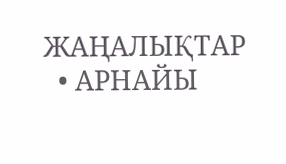ЖАҢАЛЫҚТАР
  • АРНАЙЫ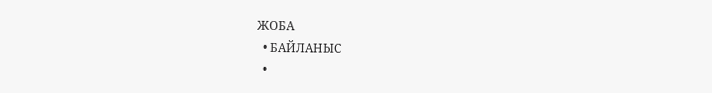ЖОБА
  • БАЙЛАНЫС
  •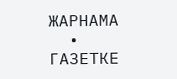ЖАРНАМА
  • ГАЗЕТКЕ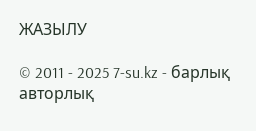ЖАЗЫЛУ

© 2011 - 2025 7-su.kz - барлық авторлық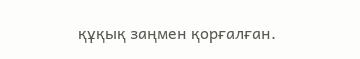құқық заңмен қорғалған.